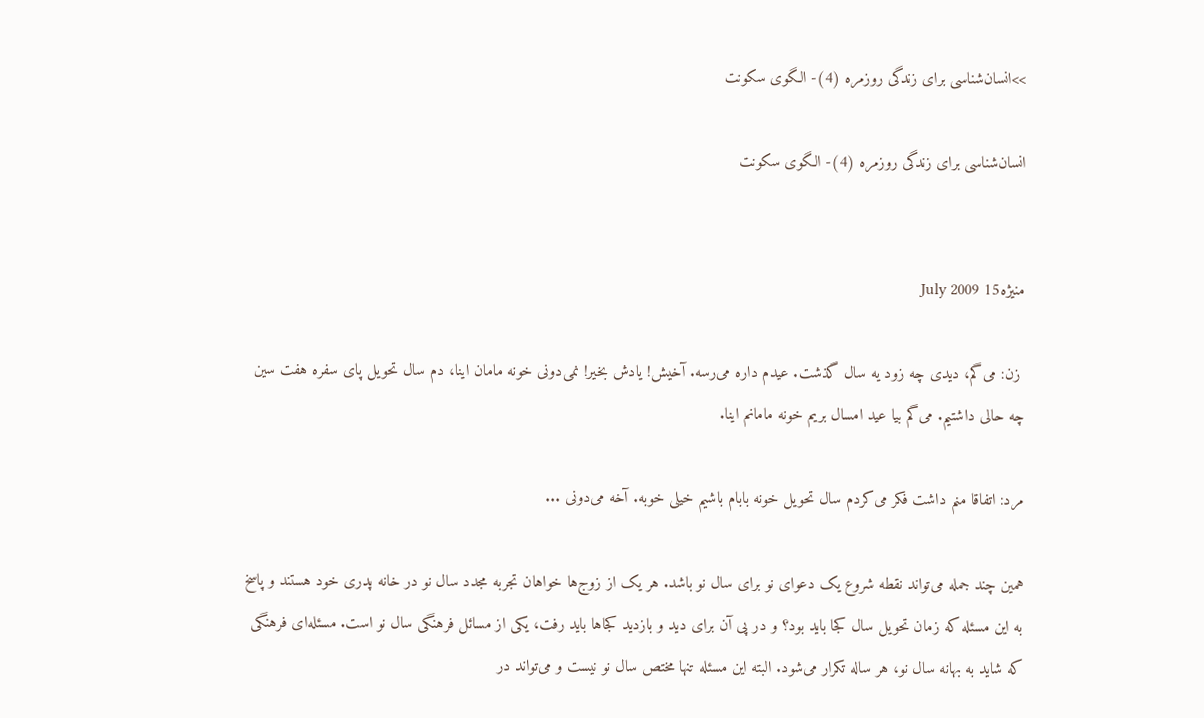>>انسان‌شناسی برای زندگی روزمره (4)- الگوی سکونت

انسان‌شناسی برای زندگی روزمره (4)- الگوی سکونت


منیژه15 July 2009

 زن: می‌گم، دیدی چه زود یه سال گذشت. عیدم داره می‌رسه. آخیش! یادش بخیر! نمی‌دونی خونه مامان اینا، دم سال تحویل پای سفره هفت سین چه حالی داشتیم. می‌گم بیا عید امسال بریم خونه مامانم اینا.

مرد: اتفاقا منم داشت فکر می‌کردم سال تحویل خونه بابام باشیم خیلی خوبه. آخه می‌دونی ...

همین چند جمله می‌تواند نقطه شروع یک دعوای نو برای سال نو باشد. هر یک از زوج‌ها خواهان تجربه مجدد سال نو در خانه پدری خود هستند و پاسخ به این مسئله که زمان تحویل سال کجا باید بود؟ و در پی آن برای دید و بازدید کجاها باید رفت، یکی از مسائل فرهنگی سال نو است. مسئله‌ای فرهنگی که شاید به بهانه سال نو، هر ساله تکرار می‌شود. البته این مسئله تنها مختص سال نو نیست و می‌تواند در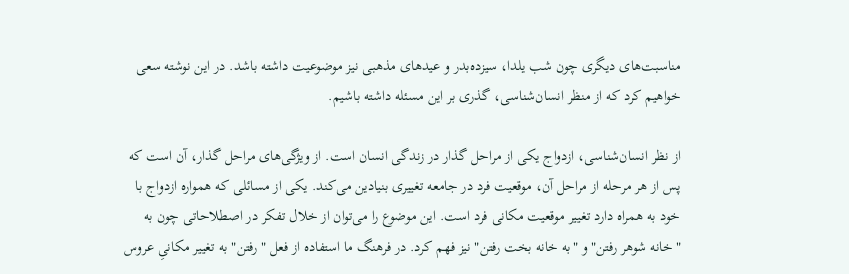مناسبت‌های دیگری چون شب یلدا، سیزده‌بدر و عیدهای مذهبی نیز موضوعیت داشته باشد. در این نوشته سعی خواهیم کرد که از منظر انسان‌شناسی، گذری بر این مسئله داشته باشیم.

از نظر انسان‌شناسی، ازدواج یکی از مراحل گذار در زندگی انسان است. از ویژگی‌های مراحل گذار، آن است که پس از هر مرحله از مراحل آن، موقعیت فرد در جامعه تغییری بنیادین می‌کند. یکی از مسائلی که همواره ازدواج با خود به همراه دارد تغییر موقعیت مکانی فرد است. این موضوع را می‌توان از خلال تفکر در اصطلاحاتی چون به "خانه شوهر رفتن" و "به خانه بخت رفتن" نیز فهم کرد. در فرهنگ ما استفاده از فعل "رفتن" به تغییر مکانیِ عروس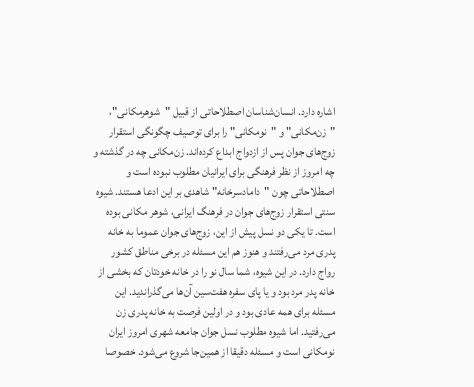اشاره دارد. انسان‌شناسان اصطلاحاتی از قبیل "شوهر‌مکانی"، "زن‌مکانی" و "نومکانی" را برای توصیف چگونگی استقرار زوج‌های جوان پس از ازدواج ابداع کرده‌اند. زن‌مکانی چه در گذشته و چه امروز از نظر فرهنگی برای ایرانیان مطلوب نبوده است و اصطلاحاتی چون "دامادسرخانه" شاهدی بر این ادعا هستند. شیوه سنتی استقرار زوج‌های جوان در فرهنگ ایرانی، شوهر مکانی بوده است. تا یکی دو نسل پیش از این، زوج‌های جوان عموما به خانه پدری مرد می‌رفتند و هنوز هم این مسئله در برخی مناطق کشور رواج دارد. در این شیوه، شما سال نو را در خانه خودتان که بخشی از خانه پدر مرد بود و یا پای سفره هفت‌سین آن‌ها می‌گذراندید. این مسئله برای همه عادی بود و در اولین فرصت به خانه پدری زن می‌رفتید. اما شیوه مطلوب نسل جوان جامعه شهری امروز ایران نومکانی است و مسئله دقیقا از همین‌جا شروع می‌شود. خصوصا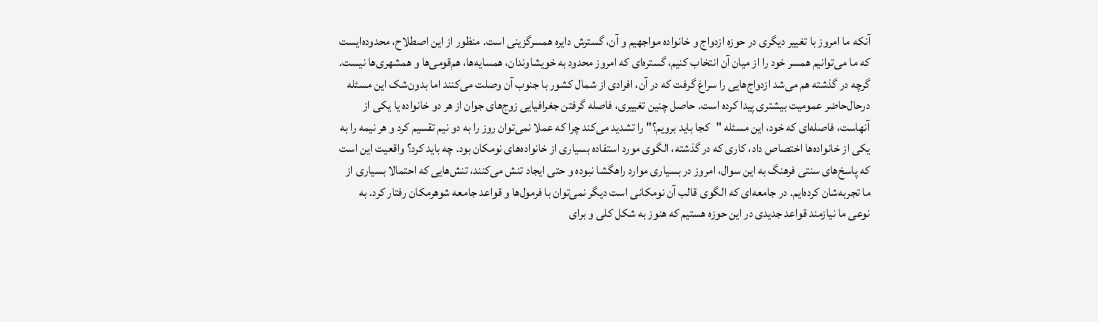آنکه ما امروز با تغییر دیگری در حوزه ازدواج و خانواده مواجهیم و آن، گسترش دایره همسرگزینی است. منظور از این اصطلاح، محدوده‌ایست که ما می‌توانیم همسر خود را از میان آن انتخاب کنیم، گستره‌ای که امروز محدود به خویشاوندان، همسایه‌ها، هم‌قومی‌ها و همشهری‌ها نیست. گرچه در گذشته هم می‌شد ازدواج‌هایی را سراغ گرفت که در آن، افرادی از شمال کشور با جنوب آن وصلت می‌کنند اما بدون‌شک این مسئله درحال‌حاضر عمومیت بیشتری پیدا کرده است. حاصل چنین تغییری، فاصله گرفتن جغرافیایی زوج‌های جوان از هر دو خانواده یا یکی از آنهاست، فاصله‌ای که خود، این مسئله "کجا باید برویم؟" را تشدید می‌کند چرا که عملا نمی‌توان روز را به دو نیم تقسیم کرد و هر نیمه را به یکی از خانواده‌ها اختصاص داد، کاری که در گذشته، الگوی مورد استفاده بسیاری از خانواده‌های نومکان بود. چه باید کرد؟ واقعیت این است که پاسخ‌های سنتی فرهنگ به این سوال، امروز در بسیاری موارد راهگشا نبوده و حتی ایجاد تنش می‌کنند، تنش‌هایی که احتمالا بسیاری از ما تجربه‌شان کرده‌ایم. در جامعه‌ای که الگوی قالب آن نومکانی است دیگر نمی‌توان با فرمول‌ها و قواعد جامعه شوهرمکان رفتار کرد. به نوعی ما نیازمند قواعد جدیدی در این حوزه هستیم که هنوز به شکل کلی و برای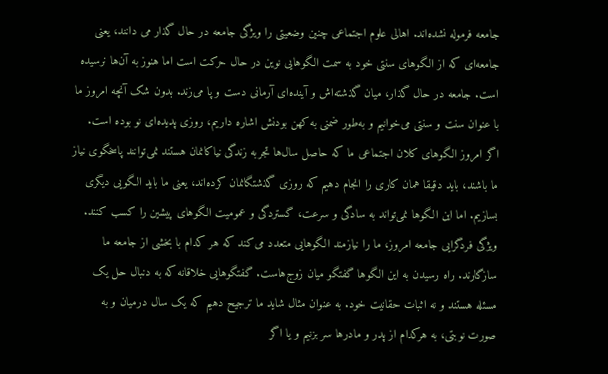جامعه فرموله نشده‌اند. اهالی علوم اجتماعی چنین وضعیتی را ویژگی جامعه در حال گذار می دانند، یعنی جامعه‌ای که از الگوهای سنتی خود به سمت الگوهایی نوین در حال حرکت است اما هنوز به آن‌ها نرسیده است. جامعه در حال گذار، میان گذشته‌اش و آینده‌ای آرمانی دست و پا می‌زند. بدون شک آنچه امروز ما با عنوان سنت و سنتی می‌خوانیم و به‌طور ضمنی به کهن بودنش اشاره داریم، روزی پدیده‌ای نو بوده است. اگر امروز الگوهای کلان اجتماعی ما که حاصل سال‌ها تجربه زندگی نیاکانمان هستند نمی‌توانند پاسخگوی نیاز ما باشند، باید دقیقا همان کاری را انجام دهیم که روزی گذشتگانمان کرده‌اند، یعنی ما باید الگویی دیگری بسازیم. اما این الگوها نمی‌تواند به سادگی و سرعت، گستردگی و عمومیت الگوهای پیشین را کسب کنند. ویژگی فردگرایی جامعه امروز، ما را نیازمند الگوهایی متعدد می‌کند که هر کدام با بخشی از جامعه ما سازگارند. راه رسیدن به این الگوها گفتگو میان زوج‌هاست. گفتگوهایی خلاقانه که به دنبال حل یک مسئله هستند و نه اثبات حقانیت خود. به عنوان مثال شاید ما ترجیح دهیم که یک سال درمیان و به صورت نوبتی، به هرکدام از پدر و مادرها سر بزنیم و یا اگر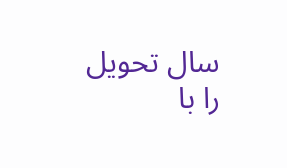سال تحویل را با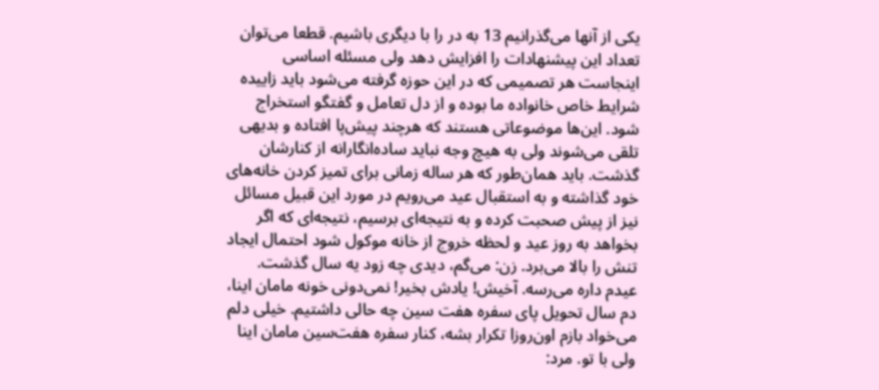یکی از آنها می‌گذرانیم 13 به در را با دیگری باشیم. قطعا می‌توان تعداد این پیشنهادات را افزایش دهد ولی مسئله اساسی اینجاست هر تصمیمی که در این حوزه گرفته می‌شود باید زاییده شرایط خاص خانواده ما بوده و از دل تعامل و گفتگو استخراج شود. این‌ها موضوعاتی هستند که هرچند پیش‌پا افتاده و بدیهی تلقی می‌شوند ولی به هیچ وجه نباید ساده‌انگارانه از کنارشان گذشت. باید همان‌طور که هر ساله زمانی برای تمیز کردن خانه‌های خود گذاشته و به استقبال عید می‌رویم در مورد این قبیل مسائل نیز از پیش صحبت کرده و به نتیجه‌ای برسیم، نتیجه‌ای که اگر بخواهد به روز عید و لحظه خروج از خانه موکول شود احتمال ایجاد تنش را بالا می‌برد. زن: می‌گم، دیدی چه زود یه سال گذشت. عیدم داره می‌رسه. آخیش! یادش بخیر! نمی‌دونی خونه مامان اینا، دم سال تحویل پای سفره هفت سین چه حالی داشتیم. خیلی دلم می‌خواد بازم اون‌روزا تکرار بشه، کنار سفره هفت‌سین مامان اینا ولی با تو. مرد: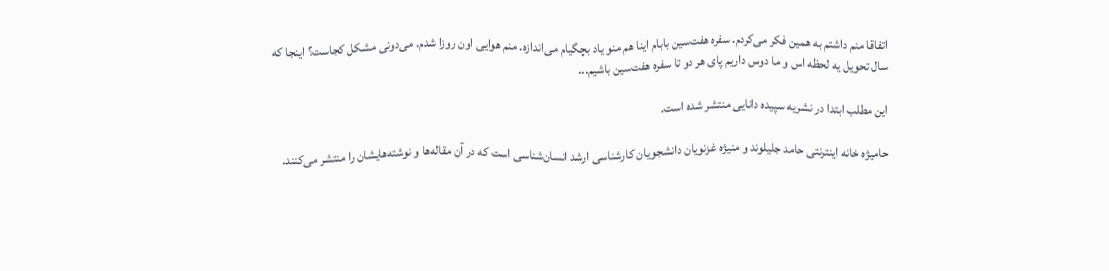اتفاقا منم داشتم به همین فکر می‌کردم. سفره هفت‌سین بابام اینا هم منو یاد بچگیام می‌اندازه. منم هوایی اون روزا شدم. می‌دونی مشکل کجاست؟ اینجا که سال تحویل یه لحظه اس و ما دوس داریم پای هر دو تا سفره هفت‌سین باشیم...

این مطلب ابتدا در نشریه سپیده دانایی منتشر شده است.

حامیژه خانه اینترنتی حامد جلیلوند و منیژه غزنویان دانشجویان کارشناسی ارشد انسان‌شناسی است که در آن مقاله‌ها و نوشته‌هایشان را منتشر می‌کنند.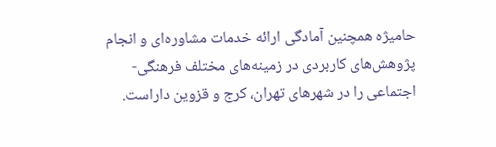حامیژه همچنین آمادگی ارائه خدمات مشاوره‌ای و انجام پژوهش‌های کاربردی در زمینه‌های مختلف فرهنگی- اجتماعی را در شهرهای تهران، کرج و قزوین داراست.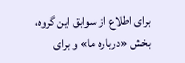برای اطلاع از سوابق این گروه، بخش «درباره ما» و برای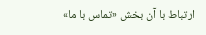ارتباط با آن بخش «تماس با ما»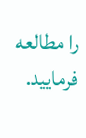را مطالعه فرمایید.